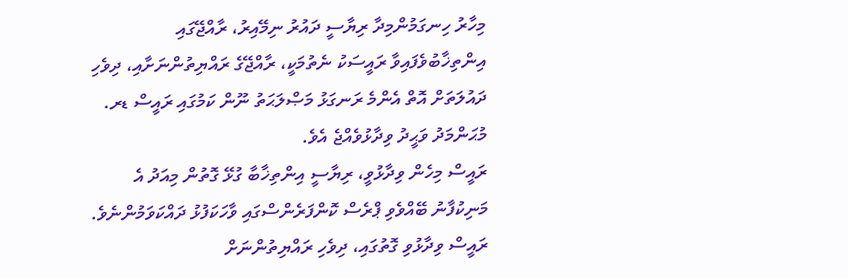މިހާރު ހިނގަމުންމިދާ ރިޔާސީ ދައުރު ނިމޭއިރު، ރާއްޖޭގައި އިންތިޚާބުވެފައިވާ ރައީސަކު ނެތުމަކީ، ރާއްޖޭގެ ރައްޔިތުންނަށާއި، ދިވެހި ދައުލަތަށް އޮތް އެންމެ ރަނގަޅު މަޞްލަޙަތު ނޫން ކަމުގައި ރައީސް ޑރ. މުޙަންމަދު ވަޙީދު ވިދާޅުވެއްޖެ އެވެ.
ރައީސް މިހެން ވިދާޅުވީ، ރިޔާސީ އިންތިޚާބާ ގުޅޭ ގޮތުން މިއަދު އެ މަނިކުފާނު ބޭއްވެވި ޕްރެސް ކޮންފަރެންސްގައި ވާހަކަފުޅު ދައްކަވަމުންނެވެ.
ރައީސް ވިދާޅުވި ގޮތުގައި، ދިވެހި ރައްޔިތުންނަށް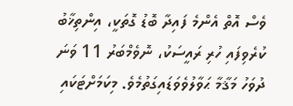ވެސް އޮތް އެންމެ ފައިދާ ބޮޑު ގޮތަކީ، އިންތިޚާބު ކުރެވިފައި ހުރި ރައީސަކު، ނޮވެމްބަރު 11 ވަނަ ދުވަހު މަޤާމާ ޙަވާލުވެވަޑައިގަތުމެވެ. މިކަމަށްޓަކައި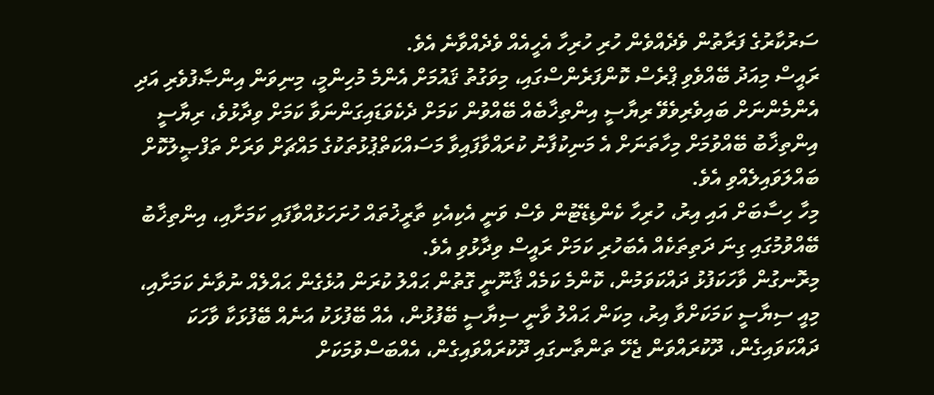ސަރުކާރުގެ ފަރާތުން ވެދެއްވެން ހުރި ހުރިހާ އެހީއެއް ވެދެއްވާނެ އެވެ.
ރައީސް މިއަދު ބޭއްވެވި ޕްރެސް ކޮންފަރެންސްގައި، މިވަގުތު ޤައުމަށް އެންމެ މުހިންމީ، މިނިވަން އިންޞާފުވެރި އަދި އެންމެންނަށް ބައިވެރިވެވޭ ރިޔާސީ އިންތިޚާބެއް ބޭއްވުން ކަމަށް ދެކެވަޑައިގަންނަވާ ކަމަށް ވިދާޅުވެ، ރިޔާސީ އިންތިޚާބު ބޭއްވުމަށް މިހާތަނަށް އެ މަނިކުފާނު ކުރައްވާފައިވާ މަސައްކަތްޕުޅުތަކުގެ މައްޗަށް ވަރަށް ތަފްޞީލުކޮށް ބައްލަވައިލެއްވި އެވެ.
މިހާ ހިސާބަށް އައި އިރު، ހުރިހާ ކެންޑިޑޭޓުން ވެސް ވަނީ އެކިއެކި ތާރީޚުތައް ހުށަހަޅުއްވާފައި ކަމަށާއި، އިންތިޚާބު ބޭއްވުމުގައި ގިނަ ދަތިތަކެއް އެބަހުރި ކަމަށް ރައީސް ވިދާޅުވި އެވެ.
މިރޮނގުން ވާހަކަފުޅު ދައްކަވަމުން، ކޮންމެ ކަމެއް ޤާނޫނީ ގޮތުން ޙައްލު ކުރަން އުޅެގެން ޙައްލެއް ނުވާނެ ކަމަށާއި، މިއީ ސިޔާސީ ކަމަކަށްވާ އިރު، މިކަން ޙައްލު ވާނީ ސިޔާސީ ބޭފުޅުން، އެއް ބޭފުޅަކު އަނެއް ބޭފުޅަކާ ވާހަކަ ދައްކަވައިގެން، ދޫކުރައްވަން ޖެހޭ ތަންތާނގައި ދޫކުރައްވައިގެން، އެއްބަސްވުމަކަށް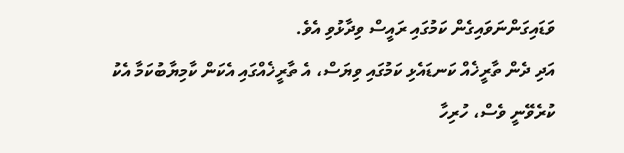ވަޑައިގަންނަވައިގެން ކަމުގައި ރައީސް ވިދާޅުވި އެވެ.
އަދި ދެން ތާރީޚެއް ކަނޑައެޅި ކަމުގައި ވިޔަސް، އެ ތާރީޚެއްގައި އެކަން ކާމިޔާބުކަމާ އެކު ކުރެވޭނީ ވެސް، ހުރިހާ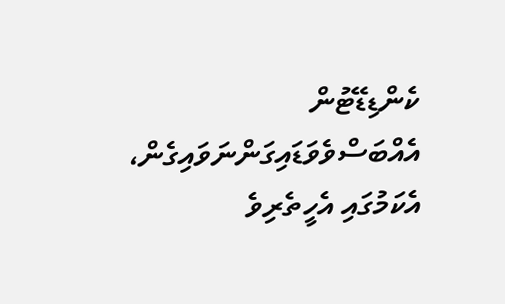ކެންޑިޑޭޓުން އެއްބަސްވެވަޑައިގަންނަވައިގެން، އެކަމުގައި އެހީތެރިވެ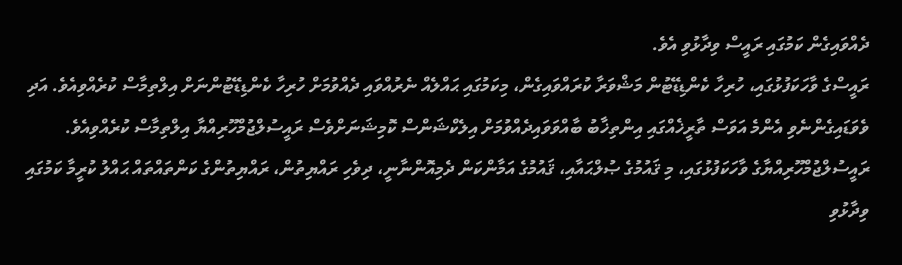ދެއްވައިގެން ކަމުގައި ރައީސް ވިދާޅުވި އެވެ.
ރައީސްގެ ވާހަކަފުޅުގައި، ހުރިހާ ކެންޑިޑޭޓުން މަޝްވަރާ ކުރައްވައިގެން، މިކަމުގައި ޙައްލެއް ނެރުއްވައި ދެއްވުމަށް ހުރިހާ ކެންޑިޑޭޓުންނަށް އިލްތިމާސް ކުރެއްވިއެވެ. އަދި ވެވަޑައިގެންނެވި އެންމެ އަވަސް ތާރީޚެއްގައި އިންތިޚާބު ބާއްވަވައިދެއްވުމަށް އިލެކްޝަންސް ކޮމިޝަނަށްވެސް ރައީސުލްޖުމްހޫރިއްޔާ އިލްތިމާސް ކުރެއްވިއެވެ.
ރައީސުލްޖުމްހޫރިއްޔާގެ ވާހަކަފުޅުގައި، މި ޤައުމުގެ ޞުލްޙައާއި، ޤައުމުގެ އަމާންކަން ދެމިއޮންނާނީ، ދިވެހި ރައްޔިތުން، ރައްޔިތުންގެ ކަންތައްތައް ޙައްލު ކުރީމާ ކަމުގައި ވިދާޅުވި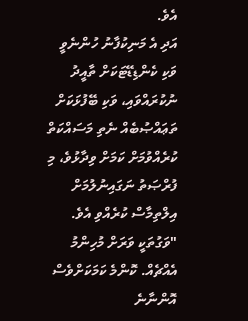އެވެ.
އަދި އެ މަނިކުފާނު ހުންނެވީ ވަކި ކެންޑިޑޭޓަކަށް ތާއީދު ނުކުރައްވައި، ވަކި ބޭފުޅަކަށް ތަޢައްޞުބެއް ނެތި މަސައްކަތް ކުރެއްވުމަށް ކަމަށް ވިދާޅުވެ، މި ފުރްޞަތު ނަގައިނުލުމަށް އިލްތިމާސް ކުރެއްވި އެވެ.
"ވަގުތަކީ ވަރަށް މުހިންމު އެއްޗެއް. ކޮންމެ ކަމަކަށްވެސް އޮންނާނެ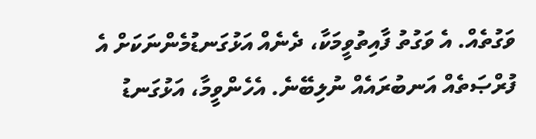ވަގުތެއް. އެ ވަގުތު ފާއިތުވީމަކާ، ދެނެއް އަޅުގަނޑުމެންނަކަށް އެ ފުރްޞަތެއް އަނބުރައެއް ނުލިބޭނެ. އެހެންވީމާ، އަޅުގަނޑު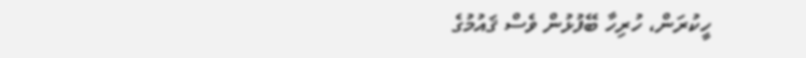ހީކުރަން، ހުރިހާ ބޭފުޅުން ވެސް ޤައުމުގެ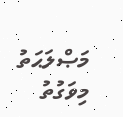މަޞްލަޙަތު މިވަގުތު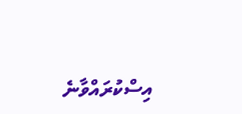އިސްކުރައްވާނެ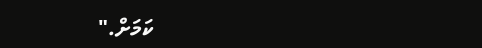ކަމަށް."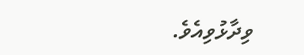ވިދާޅުވިއެވެ.